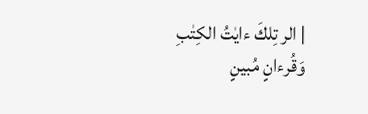| الر تِلكَ ءايٰتُ الكِتٰبِ وَقُرءانٍ مُبينٍ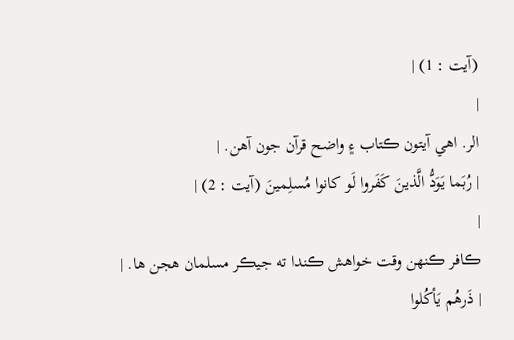(آيت : 1) |
|
الر. اهي آيتون ڪتاب ۽ واضح قرآن جون آهن. |
| رُبَما يَوَدُّ الَّذينَ كَفَروا لَو كانوا مُسلِمينَ (آيت : 2) |
|
ڪافر ڪنهن وقت خواهش ڪندا ته جيڪر مسلمان هجن ها. |
| ذَرهُم يَأكُلوا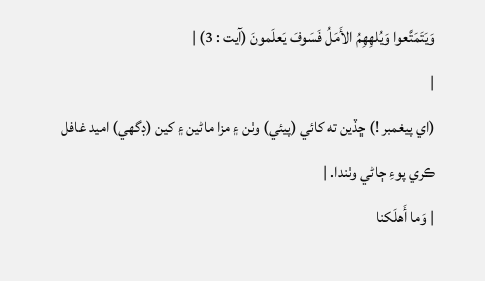وَيَتَمَتَّعوا وَيُلهِهِمُ الأَمَلُ فَسَوفَ يَعلَمونَ (آيت : 3) |
|
(اي پيغمبر !) ڇڏين ته کائي (پيئي) وٺن ۽ مزا ماڻين ۽ کين (ڊگهي) اميد غافل ڪري پوءِ ڄاڻي وٺندا. |
| وَما أَهلَكنا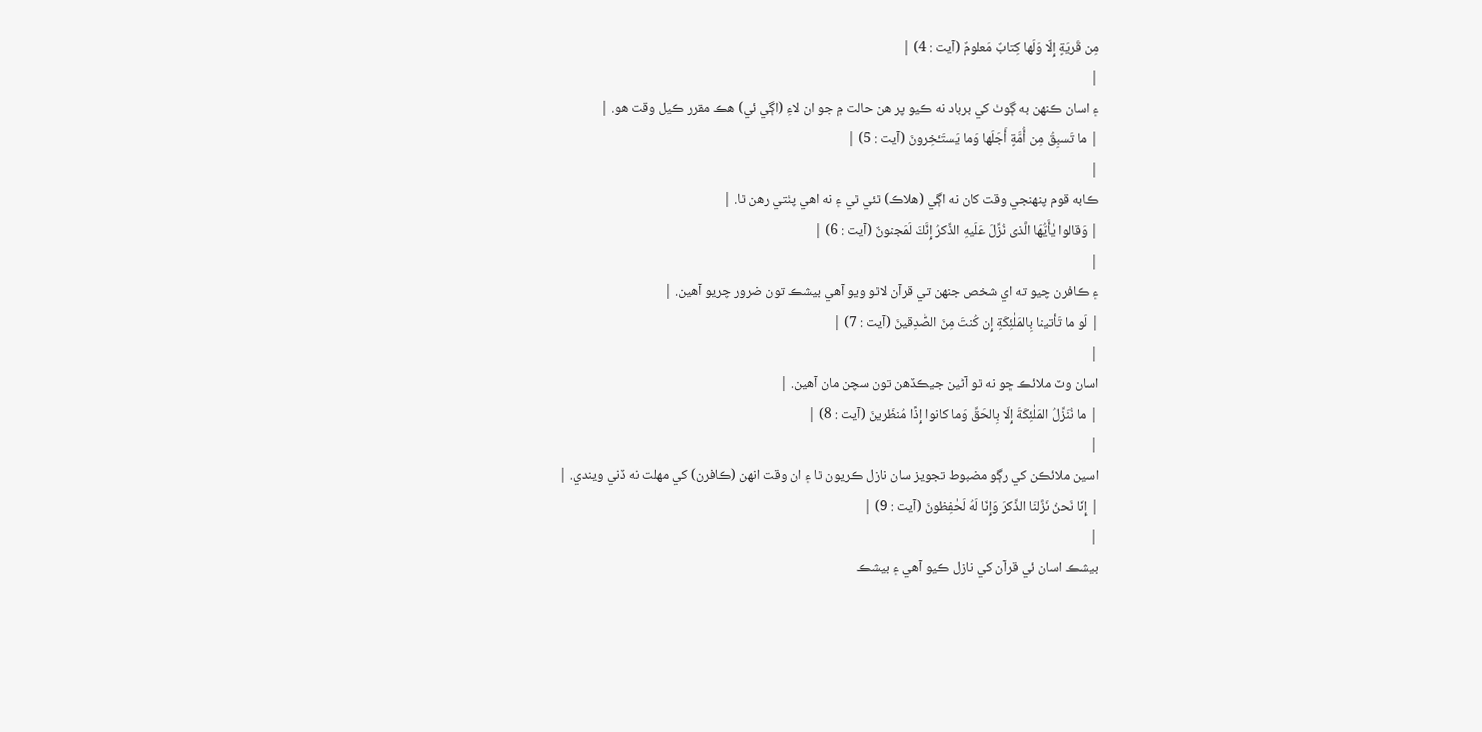مِن قَريَةٍ إِلّا وَلَها كِتابٌ مَعلومٌ (آيت : 4) |
|
۽ اسان ڪنهن به ڳوٺ کي برباد نه ڪيو پر هن حالت ۾ جو ان لاءِ (اڳي ئي) هڪ مقرر ڪيل وقت هو. |
| ما تَسبِقُ مِن أُمَّةٍ أَجَلَها وَما يَستَـٔخِرونَ (آيت : 5) |
|
ڪابه قوم پنهنجي وقت کان نه اڳي (هلاڪ) ٿئي ٿي ۽ نه اهي پٺتي رهن ٿا. |
| وَقالوا يٰأَيُّهَا الَّذى نُزِّلَ عَلَيهِ الذِّكرُ إِنَّكَ لَمَجنونٌ (آيت : 6) |
|
۽ ڪافرن چيو ته اي شخص جنهن تي قرآن لاٿو ويو آهي بيشڪ تون ضرور چريو آهين. |
| لَو ما تَأتينا بِالمَلٰئِكَةِ إِن كُنتَ مِنَ الصّٰدِقينَ (آيت : 7) |
|
اسان وٽ ملائڪ ڇو نه ٿو آڻين جيڪڏهن تون سچن مان آهين. |
| ما نُنَزِّلُ المَلٰئِكَةَ إِلّا بِالحَقِّ وَما كانوا إِذًا مُنظَرينَ (آيت : 8) |
|
اسين ملائڪن کي رڳو مضبوط تجويز سان نازل ڪريون ٿا ۽ ان وقت انهن (ڪافرن) کي مهلت نه ڏني ويندي. |
| إِنّا نَحنُ نَزَّلنَا الذِّكرَ وَإِنّا لَهُ لَحٰفِظونَ (آيت : 9) |
|
بيشڪ اسان ئي قرآن کي نازل ڪيو آهي ۽ بيشڪ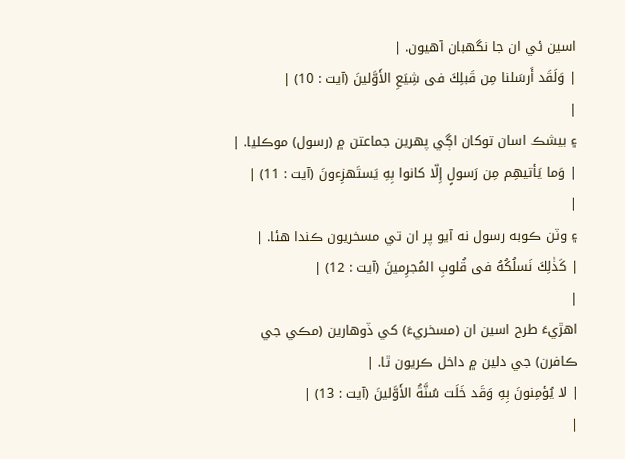اسين ئي ان جا نگهبان آهيون. |
| وَلَقَد أَرسَلنا مِن قَبلِكَ فى شِيَعِ الأَوَّلينَ (آيت : 10) |
|
۽ بيشڪ اسان توکان اڳي پهرين جماعتن ۾ (رسول) موڪليا. |
| وَما يَأتيهِم مِن رَسولٍ إِلّا كانوا بِهِ يَستَهزِءونَ (آيت : 11) |
|
۽ وٽن ڪوبه رسول نه آيو پر ان تي مسخريون ڪندا هئا. |
| كَذٰلِكَ نَسلُكُهُ فى قُلوبِ المُجرِمينَ (آيت : 12) |
|
اهڙيءَ طرح اسين ان (مسخريءَ) کي ڏوهارين (مڪي جي ڪافرن) جي دلين ۾ داخل ڪريون ٿا. |
| لا يُؤمِنونَ بِهِ وَقَد خَلَت سُنَّةُ الأَوَّلينَ (آيت : 13) |
|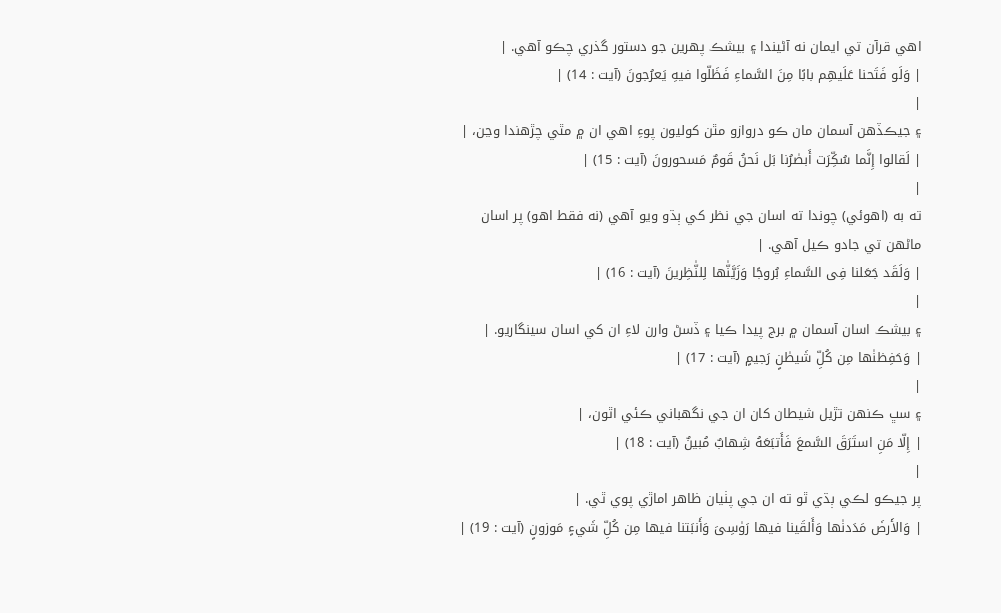اهي قرآن تي ايمان نه آڻيندا ۽ بيشڪ پهرين جو دستور گذري چڪو آهي. |
| وَلَو فَتَحنا عَلَيهِم بابًا مِنَ السَّماءِ فَظَلّوا فيهِ يَعرُجونَ (آيت : 14) |
|
۽ جيڪڏهن آسمان مان ڪو دروازو مٿن کوليون پوءِ اهي ان ۾ مٿي چڙهندا وڃن، |
| لَقالوا إِنَّما سُكِّرَت أَبصٰرُنا بَل نَحنُ قَومٌ مَسحورونَ (آيت : 15) |
|
ته به (اهوئي) چوندا ته اسان جي نظر کي ٻڌو ويو آهي (نه فقط اهو) پر اسان ماڻهن تي جادو ڪيل آهي. |
| وَلَقَد جَعَلنا فِى السَّماءِ بُروجًا وَزَيَّنّٰها لِلنّٰظِرينَ (آيت : 16) |
|
۽ بيشڪ اسان آسمان ۾ برج پيدا ڪيا ۽ ڏسڻ وارن لاءِ ان کي اسان سينگاريو. |
| وَحَفِظنٰها مِن كُلِّ شَيطٰنٍ رَجيمٍ (آيت : 17) |
|
۽ سڀ ڪنهن تڙيل شيطان کان ان جي نگهباني ڪئي اٿون، |
| إِلّا مَنِ استَرَقَ السَّمعَ فَأَتبَعَهُ شِهابٌ مُبينٌ (آيت : 18) |
|
پر جيڪو لڪي ٻڌي ٿو ته ان جي پٺيان ظاهر اماڙي پوي ٿي. |
| وَالأَرضَ مَدَدنٰها وَأَلقَينا فيها رَوٰسِىَ وَأَنبَتنا فيها مِن كُلِّ شَيءٍ مَوزونٍ (آيت : 19) |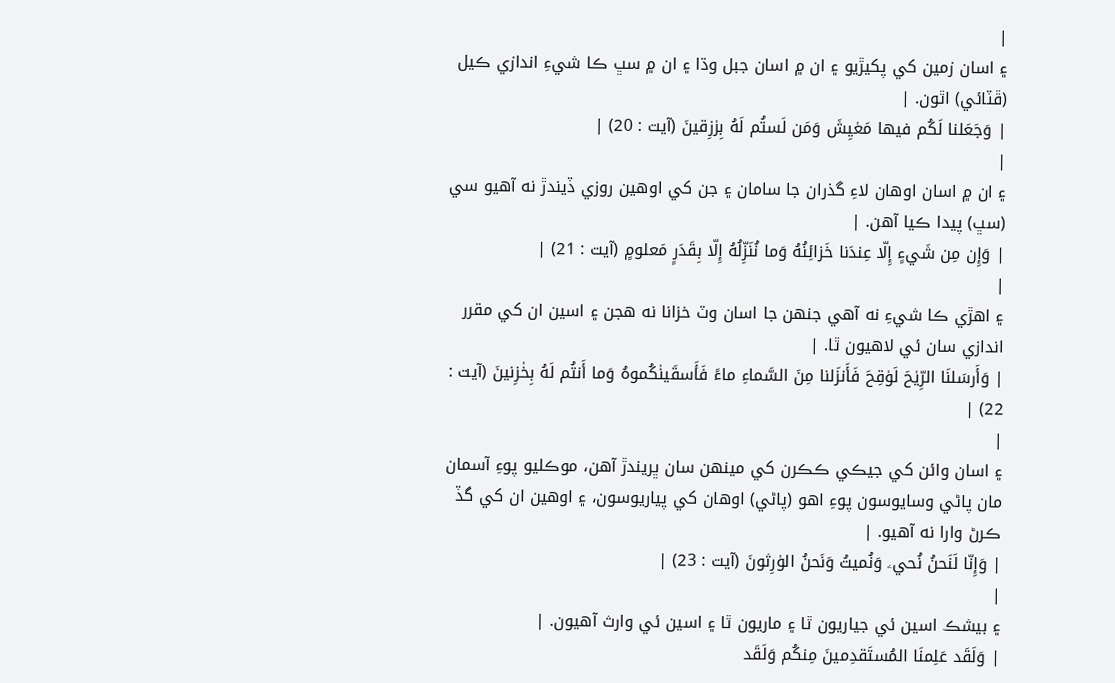|
۽ اسان زمين کي پکيڙيو ۽ ان ۾ اسان جبل وڌا ۽ ان ۾ سڀ ڪا شيءِ اندازي ڪيل (ڦٽائي) اٿون. |
| وَجَعَلنا لَكُم فيها مَعٰيِشَ وَمَن لَستُم لَهُ بِرٰزِقينَ (آيت : 20) |
|
۽ ان ۾ اسان اوهان لاءِ گذران جا سامان ۽ جن کي اوهين روزي ڏيندڙ نه آهيو سي (سڀ) پيدا ڪيا آهن. |
| وَإِن مِن شَيءٍ إِلّا عِندَنا خَزائِنُهُ وَما نُنَزِّلُهُ إِلّا بِقَدَرٍ مَعلومٍ (آيت : 21) |
|
۽ اهڙي ڪا شيءِ نه آهي جنهن جا اسان وٽ خزانا نه هجن ۽ اسين ان کي مقرر اندازي سان ئي لاهيون ٿا. |
| وَأَرسَلنَا الرِّيٰحَ لَوٰقِحَ فَأَنزَلنا مِنَ السَّماءِ ماءً فَأَسقَينٰكُموهُ وَما أَنتُم لَهُ بِخٰزِنينَ (آيت : 22) |
|
۽ اسان وائن کي جيڪي ڪڪرن کي مينهن سان ڀريندڙ آهن، موڪليو پوءِ آسمان مان پاڻي وسايوسون پوءِ اهو (پاڻي) اوهان کي پياريوسون، ۽ اوهين ان کي گڏ ڪرڻ وارا نه آهيو. |
| وَإِنّا لَنَحنُ نُحيۦ وَنُميتُ وَنَحنُ الوٰرِثونَ (آيت : 23) |
|
۽ بيشڪ اسين ئي جياريون ٿا ۽ ماريون ٿا ۽ اسين ئي وارث آهيون. |
| وَلَقَد عَلِمنَا المُستَقدِمينَ مِنكُم وَلَقَد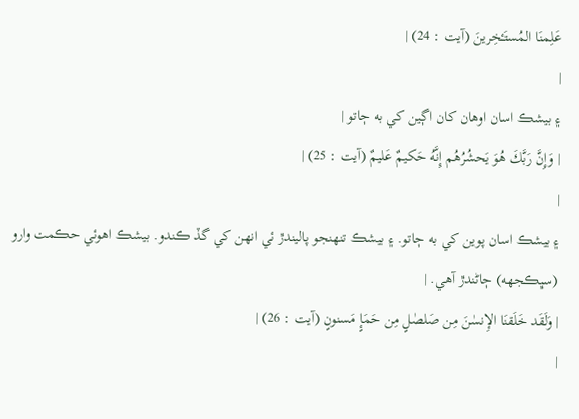عَلِمنَا المُستَـٔخِرينَ (آيت : 24) |
|
۽ بيشڪ اسان اوهان کان اڳين کي به ڄاتو |
| وَإِنَّ رَبَّكَ هُوَ يَحشُرُهُم إِنَّهُ حَكيمٌ عَليمٌ (آيت : 25) |
|
۽ بيشڪ اسان پوين کي به ڄاتو. ۽ بيشڪ تنهنجو پاليندڙ ئي انهن کي گڏ ڪندو. بيشڪ اهوئي حڪمت وارو (سڀڪجهه) ڄاڻندڙ آهي. |
| وَلَقَد خَلَقنَا الإِنسٰنَ مِن صَلصٰلٍ مِن حَمَإٍ مَسنونٍ (آيت : 26) |
|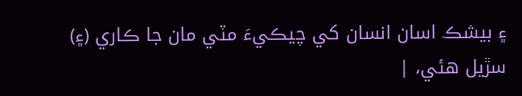۽ بيشڪ اسان انسان کي چيڪيءَ مٽي مان جا ڪاري (۽) سڙيل هئي، |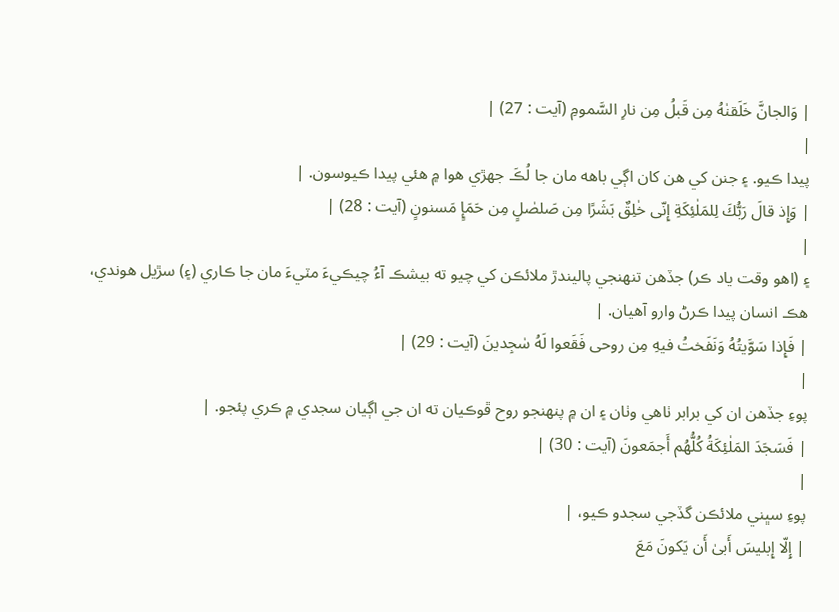| وَالجانَّ خَلَقنٰهُ مِن قَبلُ مِن نارِ السَّمومِ (آيت : 27) |
|
پيدا ڪيو. ۽ جنن کي هن کان اڳي باهه مان جا لُڪَ جهڙي هوا ۾ هئي پيدا ڪيوسون. |
| وَإِذ قالَ رَبُّكَ لِلمَلٰئِكَةِ إِنّى خٰلِقٌ بَشَرًا مِن صَلصٰلٍ مِن حَمَإٍ مَسنونٍ (آيت : 28) |
|
۽ (اهو وقت ياد ڪر) جڏهن تنهنجي پاليندڙ ملائڪن کي چيو ته بيشڪ آءُ چيڪيءَ مٽيءَ مان جا ڪاري (۽) سڙيل هوندي، هڪ انسان پيدا ڪرڻ وارو آهيان. |
| فَإِذا سَوَّيتُهُ وَنَفَختُ فيهِ مِن روحى فَقَعوا لَهُ سٰجِدينَ (آيت : 29) |
|
پوءِ جڏهن ان کي برابر ٺاهي وٺان ۽ ان ۾ پنهنجو روح ڦوڪيان ته ان جي اڳيان سجدي ۾ ڪري پئجو. |
| فَسَجَدَ المَلٰئِكَةُ كُلُّهُم أَجمَعونَ (آيت : 30) |
|
پوءِ سڀني ملائڪن گڏجي سجدو ڪيو، |
| إِلّا إِبليسَ أَبىٰ أَن يَكونَ مَعَ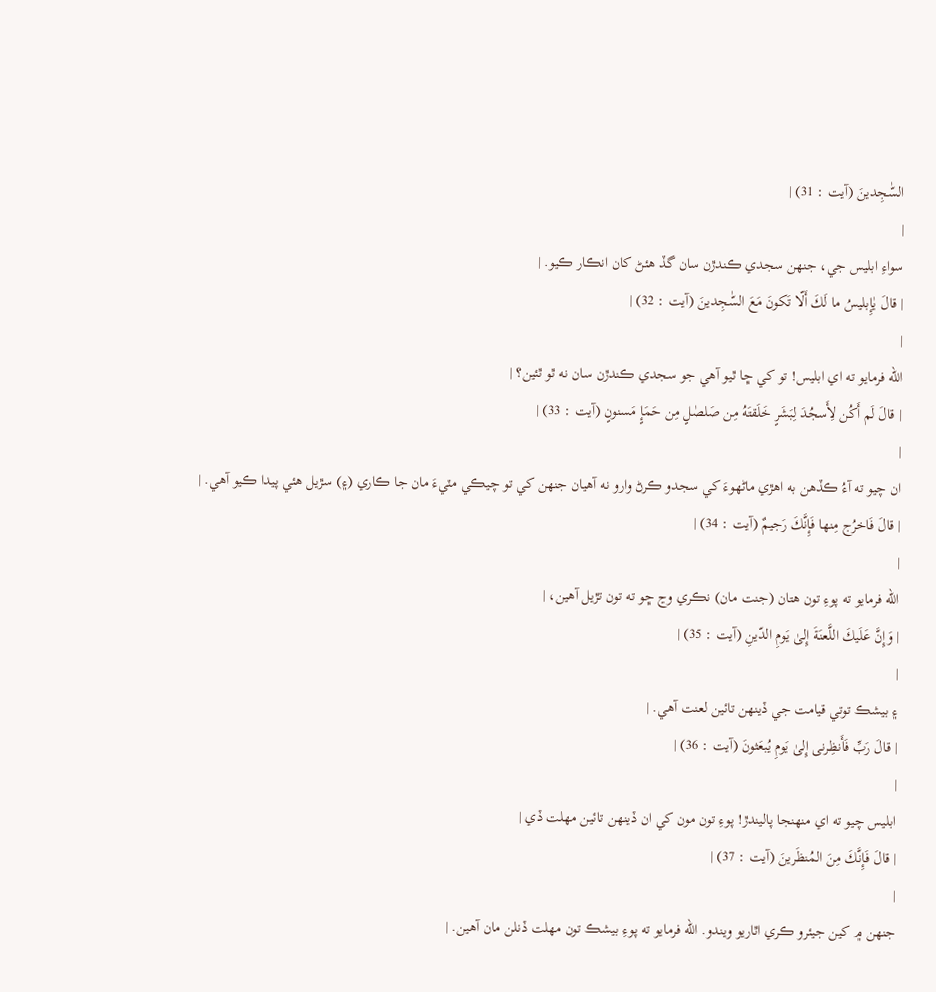السّٰجِدينَ (آيت : 31) |
|
سواءِ ابليس جي، جنهن سجدي ڪندڙن سان گڏ هئڻ کان انڪار ڪيو. |
| قالَ يٰإِبليسُ ما لَكَ أَلّا تَكونَ مَعَ السّٰجِدينَ (آيت : 32) |
|
الله فرمايو ته اي ابليس! تو کي ڇا ٿيو آهي جو سجدي ڪندڙن سان نه ٿو ٿئين؟ |
| قالَ لَم أَكُن لِأَسجُدَ لِبَشَرٍ خَلَقتَهُ مِن صَلصٰلٍ مِن حَمَإٍ مَسنونٍ (آيت : 33) |
|
ان چيو ته آءُ ڪڏهن به اهڙي ماڻهوءَ کي سجدو ڪرڻ وارو نه آهيان جنهن کي تو چيڪي مٽيءَ مان جا ڪاري (۽) سڙيل هئي پيدا ڪيو آهي. |
| قالَ فَاخرُج مِنها فَإِنَّكَ رَجيمٌ (آيت : 34) |
|
الله فرمايو ته پوءِ تون هتان (جنت مان) نڪري وڃ ڇو ته تون تڙيل آهين، |
| وَإِنَّ عَلَيكَ اللَّعنَةَ إِلىٰ يَومِ الدّينِ (آيت : 35) |
|
۽ بيشڪ توتي قيامت جي ڏينهن تائين لعنت آهي. |
| قالَ رَبِّ فَأَنظِرنى إِلىٰ يَومِ يُبعَثونَ (آيت : 36) |
|
ابليس چيو ته اي منهنجا پاليندڙ! پوءِ تون مون کي ان ڏينهن تائين مهلت ڏي |
| قالَ فَإِنَّكَ مِنَ المُنظَرينَ (آيت : 37) |
|
جنهن ۾ کين جيئرو ڪري اٿاريو ويندو. الله فرمايو ته پوءِ بيشڪ تون مهلت ڏنلن مان آهين. |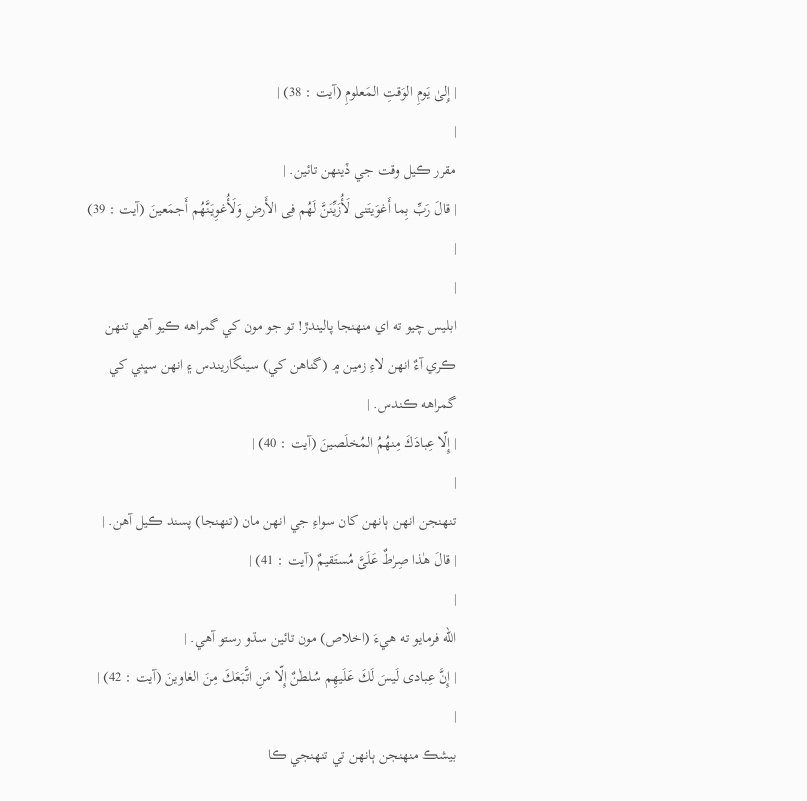| إِلىٰ يَومِ الوَقتِ المَعلومِ (آيت : 38) |
|
مقرر ڪيل وقت جي ڏينهن تائين. |
| قالَ رَبِّ بِما أَغوَيتَنى لَأُزَيِّنَنَّ لَهُم فِى الأَرضِ وَلَأُغوِيَنَّهُم أَجمَعينَ (آيت : 39) |
|
ابليس چيو ته اي منهنجا پاليندڙ! تو جو مون کي گمراهه ڪيو آهي تنهن ڪري آءٌ انهن لاءِ زمين ۾ (گناهن کي) سينگاريندس ۽ انهن سڀني کي گمراهه ڪندس. |
| إِلّا عِبادَكَ مِنهُمُ المُخلَصينَ (آيت : 40) |
|
تنهنجن انهن ٻانهن کان سواءِ جي انهن مان (تنهنجا) پسند ڪيل آهن. |
| قالَ هٰذا صِرٰطٌ عَلَىَّ مُستَقيمٌ (آيت : 41) |
|
الله فرمايو ته هيءَ (اخلاص) مون تائين سڌو رستو آهي. |
| إِنَّ عِبادى لَيسَ لَكَ عَلَيهِم سُلطٰنٌ إِلّا مَنِ اتَّبَعَكَ مِنَ الغاوينَ (آيت : 42) |
|
بيشڪ منهنجن ٻانهن تي تنهنجي ڪا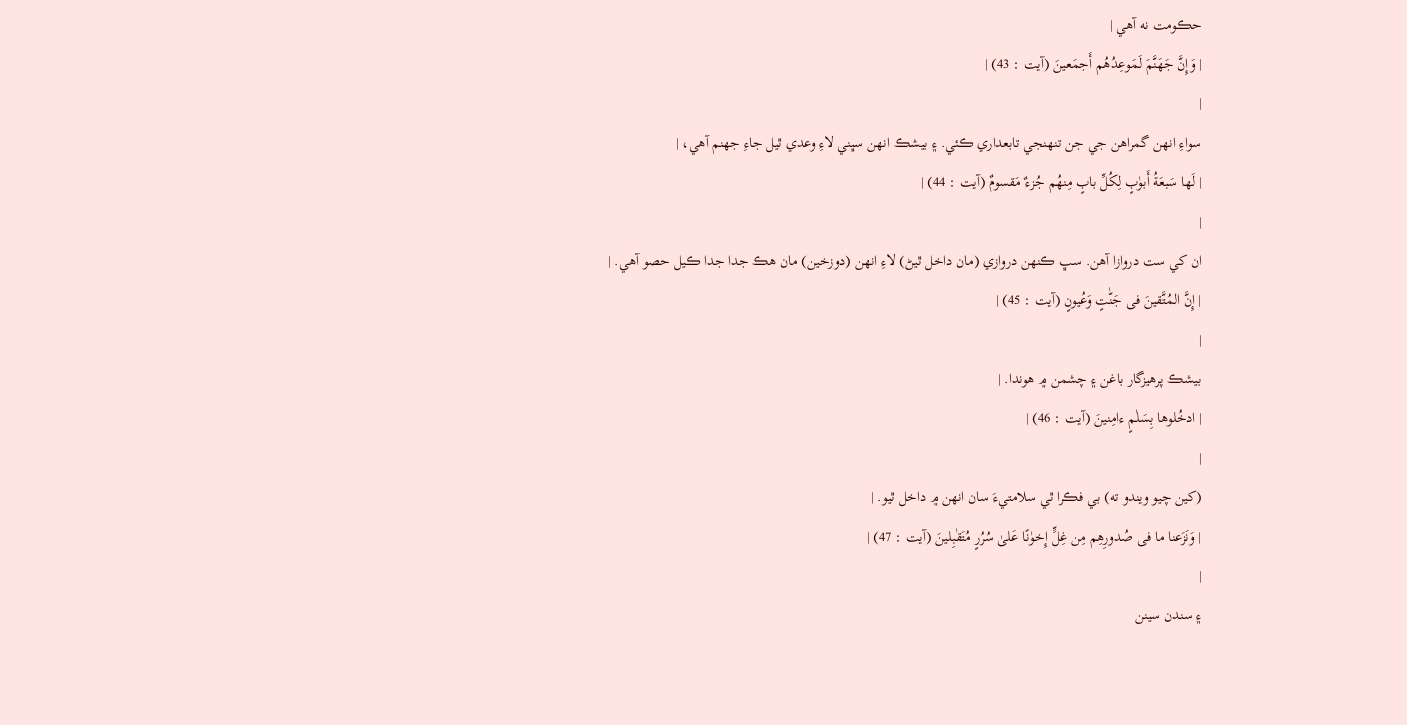حڪومت نه آهي |
| وَإِنَّ جَهَنَّمَ لَمَوعِدُهُم أَجمَعينَ (آيت : 43) |
|
سواءِ انهن گمراهن جي جن تنهنجي تابعداري ڪئي. ۽ بيشڪ انهن سڀني لاءِ وعدي ٿيل جاءِ جهنم آهي، |
| لَها سَبعَةُ أَبوٰبٍ لِكُلِّ بابٍ مِنهُم جُزءٌ مَقسومٌ (آيت : 44) |
|
ان کي ست دروازا آهن. سڀ ڪنهن دروازي (مان داخل ٿيڻ) لاءِ انهن (دوزخين) مان هڪ جدا جدا ڪيل حصو آهي. |
| إِنَّ المُتَّقينَ فى جَنّٰتٍ وَعُيونٍ (آيت : 45) |
|
بيشڪ پرهيزگار باغن ۽ چشمن ۾ هوندا. |
| ادخُلوها بِسَلٰمٍ ءامِنينَ (آيت : 46) |
|
(کين چيو ويندو ته) بي فڪرا ٿي سلامتيءَ سان انهن ۾ داخل ٿيو. |
| وَنَزَعنا ما فى صُدورِهِم مِن غِلٍّ إِخوٰنًا عَلىٰ سُرُرٍ مُتَقٰبِلينَ (آيت : 47) |
|
۽ سندن سينن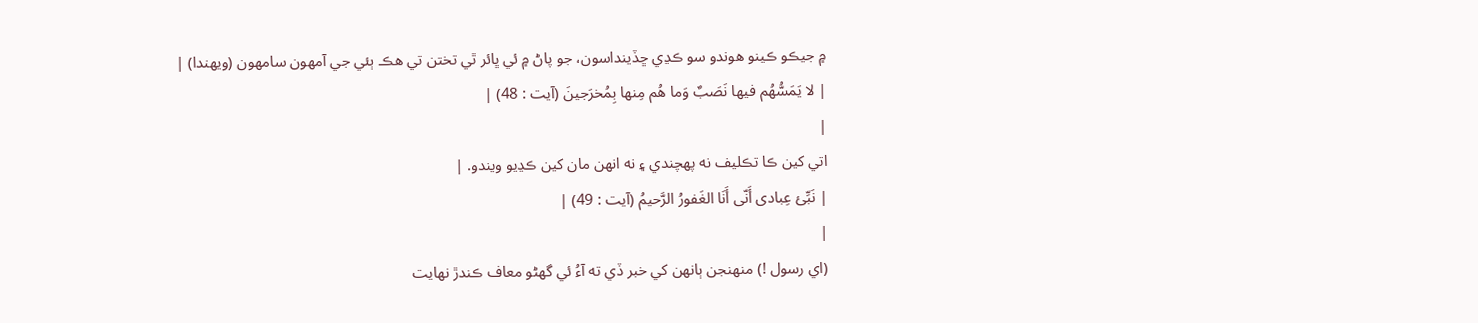۾ جيڪو ڪينو هوندو سو ڪڍي ڇڏينداسون، جو پاڻ ۾ ئي ڀائر ٿي تختن تي هڪ ٻئي جي آمهون سامهون (ويهندا) |
| لا يَمَسُّهُم فيها نَصَبٌ وَما هُم مِنها بِمُخرَجينَ (آيت : 48) |
|
اتي کين ڪا تڪليف نه پهچندي ۽ نه انهن مان کين ڪڍيو ويندو. |
| نَبِّئ عِبادى أَنّى أَنَا الغَفورُ الرَّحيمُ (آيت : 49) |
|
(اي رسول !) منهنجن ٻانهن کي خبر ڏي ته آءُ ئي گهڻو معاف ڪندڙ نهايت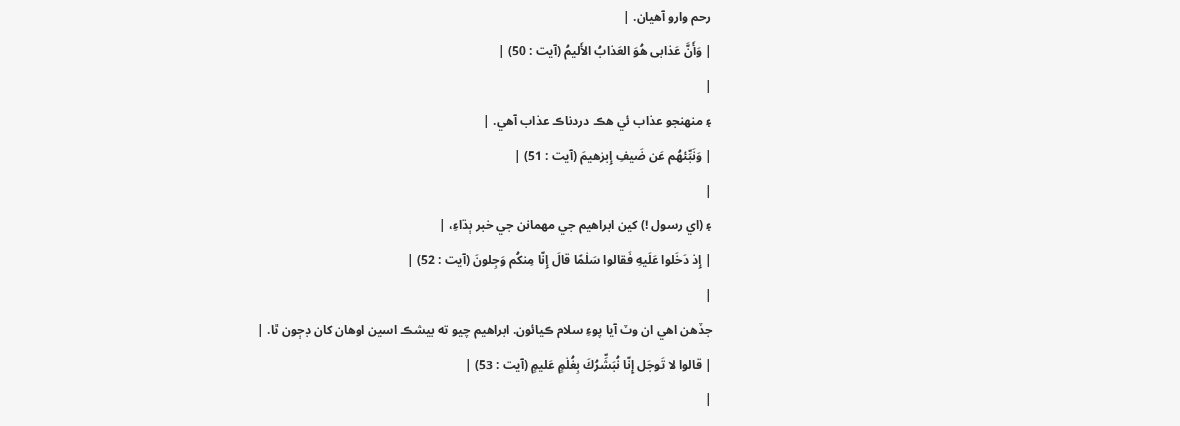رحم وارو آهيان. |
| وَأَنَّ عَذابى هُوَ العَذابُ الأَليمُ (آيت : 50) |
|
۽ منهنجو عذاب ئي هڪ دردناڪ عذاب آهي. |
| وَنَبِّئهُم عَن ضَيفِ إِبرٰهيمَ (آيت : 51) |
|
۽ (اي رسول !) کين ابراهيم جي مهمانن جي خبر ٻڌاءِ، |
| إِذ دَخَلوا عَلَيهِ فَقالوا سَلٰمًا قالَ إِنّا مِنكُم وَجِلونَ (آيت : 52) |
|
جڏهن اهي ان وٽ آيا پوءِ سلام ڪيائون. ابراهيم چيو ته بيشڪ اسين اوهان کان ڊڄون ٿا. |
| قالوا لا تَوجَل إِنّا نُبَشِّرُكَ بِغُلٰمٍ عَليمٍ (آيت : 53) |
|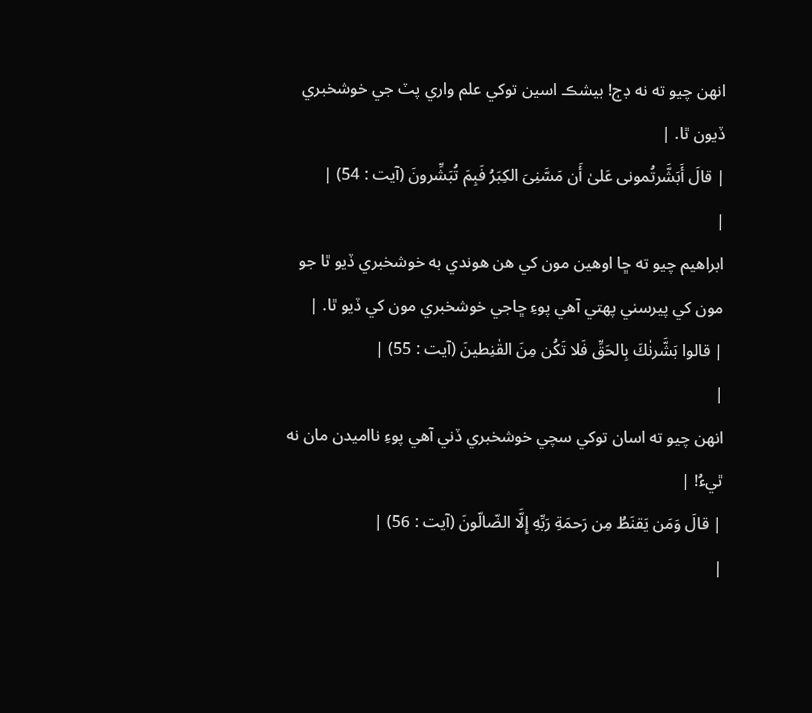انهن چيو ته نه ڊڄ! بيشڪ اسين توکي علم واري پٽ جي خوشخبري ڏيون ٿا. |
| قالَ أَبَشَّرتُمونى عَلىٰ أَن مَسَّنِىَ الكِبَرُ فَبِمَ تُبَشِّرونَ (آيت : 54) |
|
ابراهيم چيو ته ڇا اوهين مون کي هن هوندي به خوشخبري ڏيو ٿا جو مون کي پيرسني پهتي آهي پوءِ ڇاجي خوشخبري مون کي ڏيو ٿا. |
| قالوا بَشَّرنٰكَ بِالحَقِّ فَلا تَكُن مِنَ القٰنِطينَ (آيت : 55) |
|
انهن چيو ته اسان توکي سچي خوشخبري ڏني آهي پوءِ نااميدن مان نه ٿيءُ! |
| قالَ وَمَن يَقنَطُ مِن رَحمَةِ رَبِّهِ إِلَّا الضّالّونَ (آيت : 56) |
|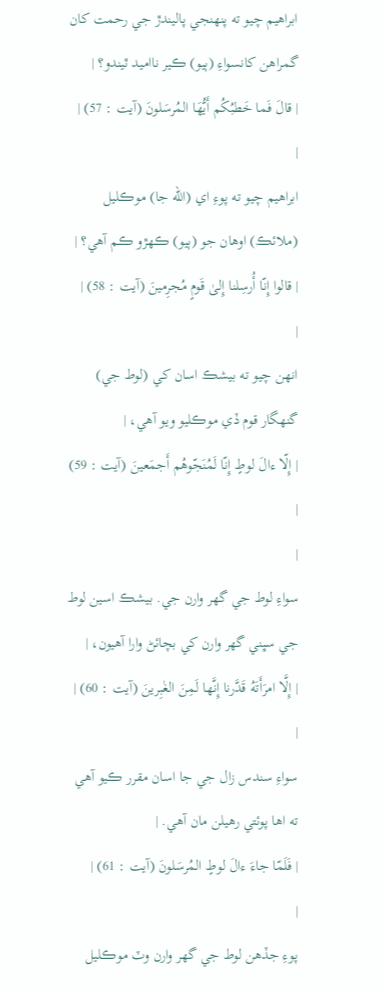ابراهيم چيو ته پنهنجي پاليندڙ جي رحمت کان گمراهن کانسواءِ (ٻيو) ڪير نااميد ٿيندو؟ |
| قالَ فَما خَطبُكُم أَيُّهَا المُرسَلونَ (آيت : 57) |
|
ابراهيم چيو ته پوءِ اي (الله جا) موڪليل (ملائڪ) اوهان جو (ٻيو) ڪهڙو ڪم آهي؟ |
| قالوا إِنّا أُرسِلنا إِلىٰ قَومٍ مُجرِمينَ (آيت : 58) |
|
انهن چيو ته بيشڪ اسان کي (لوط جي) گنهگار قوم ڏي موڪليو ويو آهي، |
| إِلّا ءالَ لوطٍ إِنّا لَمُنَجّوهُم أَجمَعينَ (آيت : 59) |
|
سواءِ لوط جي گهر وارن جي. بيشڪ اسين لوط جي سڀني گهر وارن کي بچائڻ وارا آهيون، |
| إِلَّا امرَأَتَهُ قَدَّرنا إِنَّها لَمِنَ الغٰبِرينَ (آيت : 60) |
|
سواءِ سندس زال جي جا اسان مقرر ڪيو آهي ته اها پوئتي رهيلن مان آهي. |
| فَلَمّا جاءَ ءالَ لوطٍ المُرسَلونَ (آيت : 61) |
|
پوءِ جڏهن لوط جي گهر وارن وٽ موڪليل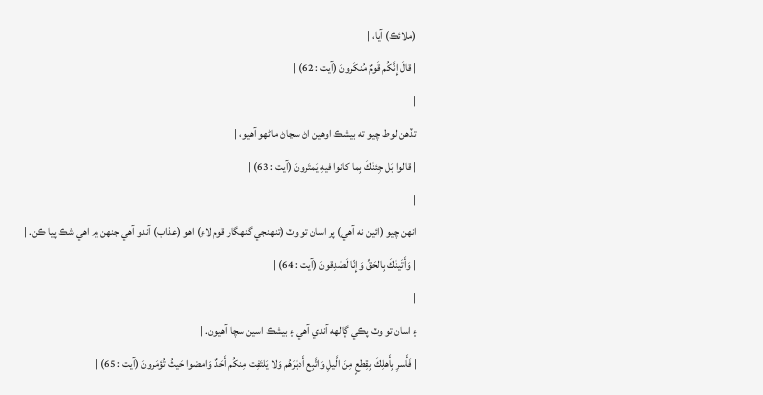(ملائڪ) آيا، |
| قالَ إِنَّكُم قَومٌ مُنكَرونَ (آيت : 62) |
|
تڏهن لوط چيو ته بيشڪ اوهين اڻ سڃاڻ ماڻهو آهيو، |
| قالوا بَل جِئنٰكَ بِما كانوا فيهِ يَمتَرونَ (آيت : 63) |
|
انهن چيو (ائين نه آهي) پر اسان تو وٽ (تنهنجي گنهگار قوم لاءِ) اهو (عذاب) آندو آهي جنهن ۾ اهي شڪ پيا ڪن. |
| وَأَتَينٰكَ بِالحَقِّ وَإِنّا لَصٰدِقونَ (آيت : 64) |
|
۽ اسان تو وٽ پڪي ڳالهه آندي آهي ۽ بيشڪ اسين سچا آهيون. |
| فَأَسرِ بِأَهلِكَ بِقِطعٍ مِنَ الَّيلِ وَاتَّبِع أَدبٰرَهُم وَلا يَلتَفِت مِنكُم أَحَدٌ وَامضوا حَيثُ تُؤمَرونَ (آيت : 65) |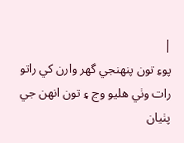|
پوءِ تون پنهنجي گهر وارن کي راتو رات وٺي هليو وڃ ۽ تون انهن جي پٺيان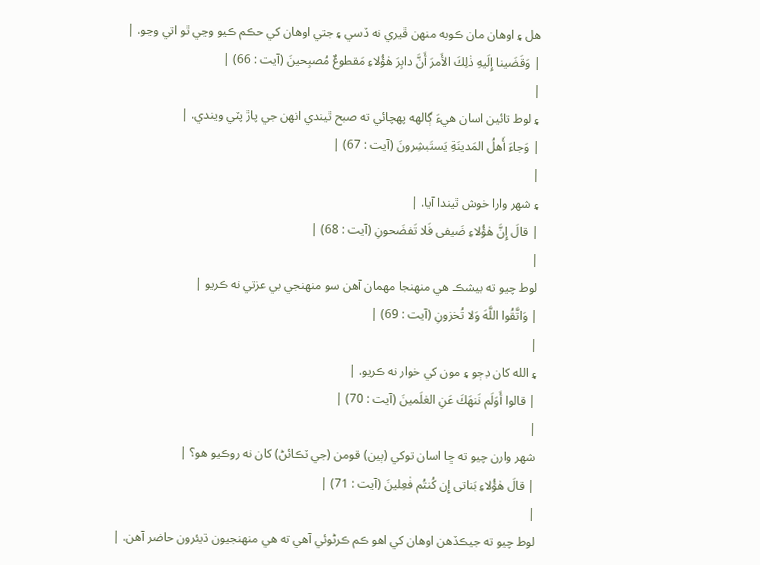هل ۽ اوهان مان ڪوبه منهن ڦيري نه ڏسي ۽ جتي اوهان کي حڪم ڪيو وڃي ٿو اتي وڃو. |
| وَقَضَينا إِلَيهِ ذٰلِكَ الأَمرَ أَنَّ دابِرَ هٰؤُلاءِ مَقطوعٌ مُصبِحينَ (آيت : 66) |
|
۽ لوط تائين اسان هيءَ ڳالهه پهچائي ته صبح ٿيندي انهن جي پاڙ پٽي ويندي. |
| وَجاءَ أَهلُ المَدينَةِ يَستَبشِرونَ (آيت : 67) |
|
۽ شهر وارا خوش ٿيندا آيا. |
| قالَ إِنَّ هٰؤُلاءِ ضَيفى فَلا تَفضَحونِ (آيت : 68) |
|
لوط چيو ته بيشڪ هي منهنجا مهمان آهن سو منهنجي بي عزتي نه ڪريو |
| وَاتَّقُوا اللَّهَ وَلا تُخزونِ (آيت : 69) |
|
۽ الله کان ڊڄو ۽ مون کي خوار نه ڪريو. |
| قالوا أَوَلَم نَنهَكَ عَنِ العٰلَمينَ (آيت : 70) |
|
شهر وارن چيو ته ڇا اسان توکي (ٻين) قومن (جي ٽڪائڻ) کان نه روڪيو هو؟ |
| قالَ هٰؤُلاءِ بَناتى إِن كُنتُم فٰعِلينَ (آيت : 71) |
|
لوط چيو ته جيڪڏهن اوهان کي اهو ڪم ڪرڻوئي آهي ته هي منهنجيون ڌيئرون حاضر آهن. |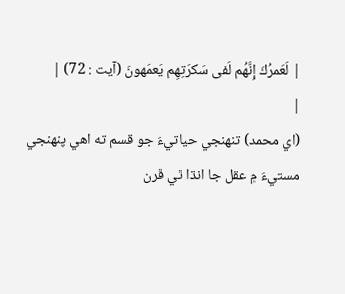| لَعَمرُكَ إِنَّهُم لَفى سَكرَتِهِم يَعمَهونَ (آيت : 72) |
|
(اي محمد) تنهنجي حياتيءَ جو قسم ته اهي پنهنجي مستيءَ ۾ عقل جا انڌا ٿي ڦرن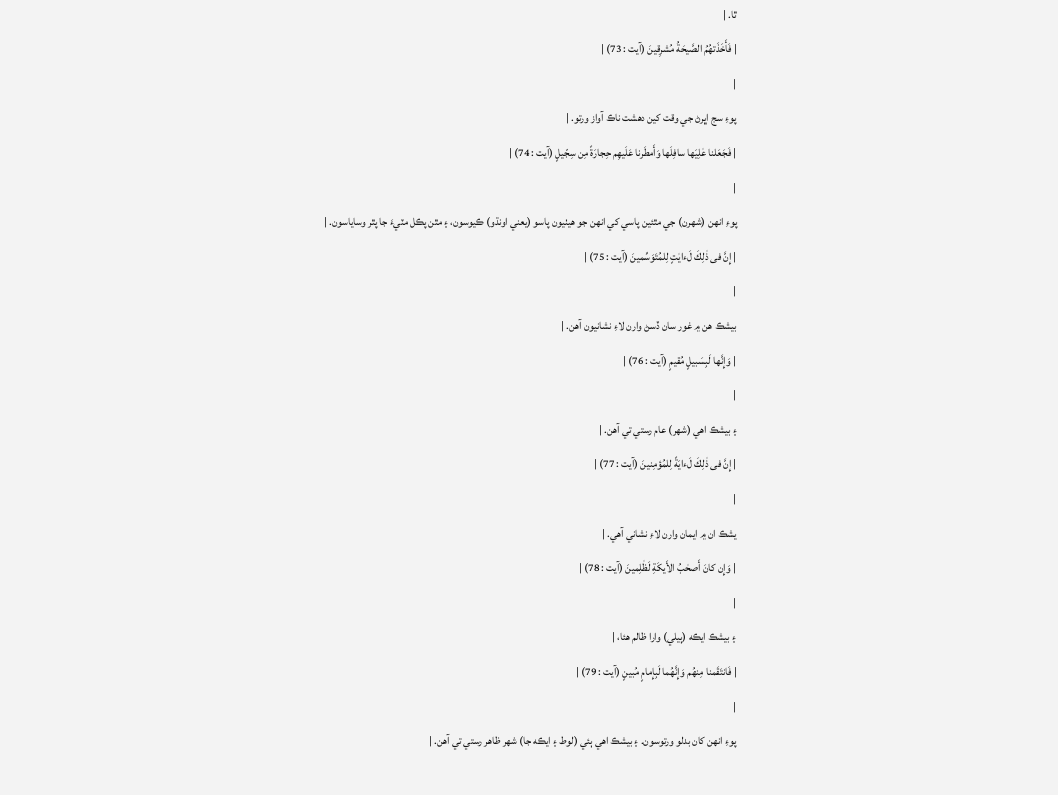ٿا. |
| فَأَخَذَتهُمُ الصَّيحَةُ مُشرِقينَ (آيت : 73) |
|
پوءِ سج اڀرڻ جي وقت کين دهشت ناڪ آواز ورتو. |
| فَجَعَلنا عٰلِيَها سافِلَها وَأَمطَرنا عَلَيهِم حِجارَةً مِن سِجّيلٍ (آيت : 74) |
|
پوءِ انهن (شهرن) جي مٿئين پاسي کي انهن جو هيٺيون پاسو (يعني اونڌو) ڪيوسون، ۽ مٿن پڪل مٽيءَ جا پٿر وساياسون. |
| إِنَّ فى ذٰلِكَ لَءايٰتٍ لِلمُتَوَسِّمينَ (آيت : 75) |
|
بيشڪ هن ۾ غور سان ڏسڻ وارن لاءِ نشانيون آهن. |
| وَإِنَّها لَبِسَبيلٍ مُقيمٍ (آيت : 76) |
|
۽ بيشڪ اهي (شهر) عام رستي تي آهن. |
| إِنَّ فى ذٰلِكَ لَءايَةً لِلمُؤمِنينَ (آيت : 77) |
|
يشڪ ان ۾ ايمان وارن لاءِ نشاني آهي. |
| وَإِن كانَ أَصحٰبُ الأَيكَةِ لَظٰلِمينَ (آيت : 78) |
|
۽ بيشڪ ايڪه (ٻيلي) وارا ظالم هئا، |
| فَانتَقَمنا مِنهُم وَإِنَّهُما لَبِإِمامٍ مُبينٍ (آيت : 79) |
|
پوءِ انهن کان بدلو ورتوسون. ۽ بيشڪ اهي ٻئي (لوط ۽ ايڪه جا) شهر ظاهر رستي تي آهن. |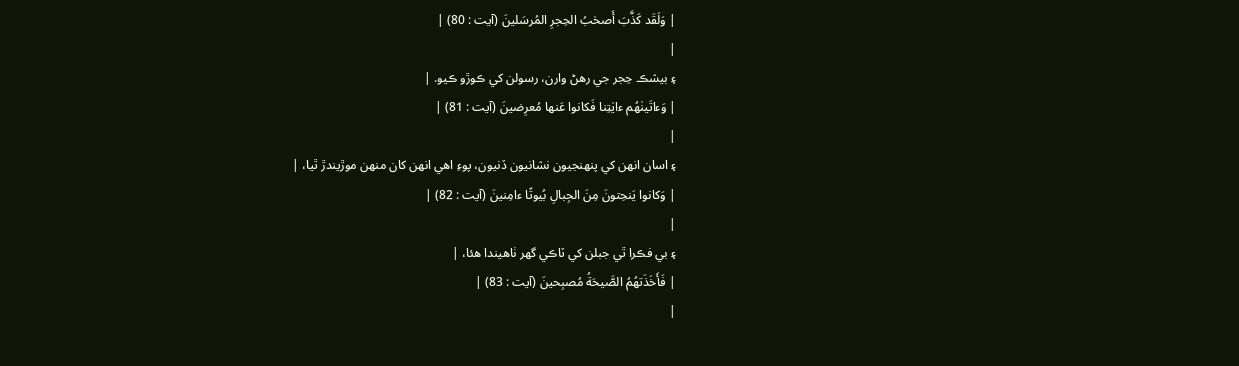| وَلَقَد كَذَّبَ أَصحٰبُ الحِجرِ المُرسَلينَ (آيت : 80) |
|
۽ بيشڪ حِجر جي رهڻ وارن، رسولن کي ڪوڙو ڪيو. |
| وَءاتَينٰهُم ءايٰتِنا فَكانوا عَنها مُعرِضينَ (آيت : 81) |
|
۽ اسان انهن کي پنهنجيون نشانيون ڏنيون، پوءِ اهي انهن کان منهن موڙيندڙ ٿيا، |
| وَكانوا يَنحِتونَ مِنَ الجِبالِ بُيوتًا ءامِنينَ (آيت : 82) |
|
۽ بي فڪرا ٿي جبلن کي ٽاڪي گهر ٺاهيندا هئا، |
| فَأَخَذَتهُمُ الصَّيحَةُ مُصبِحينَ (آيت : 83) |
|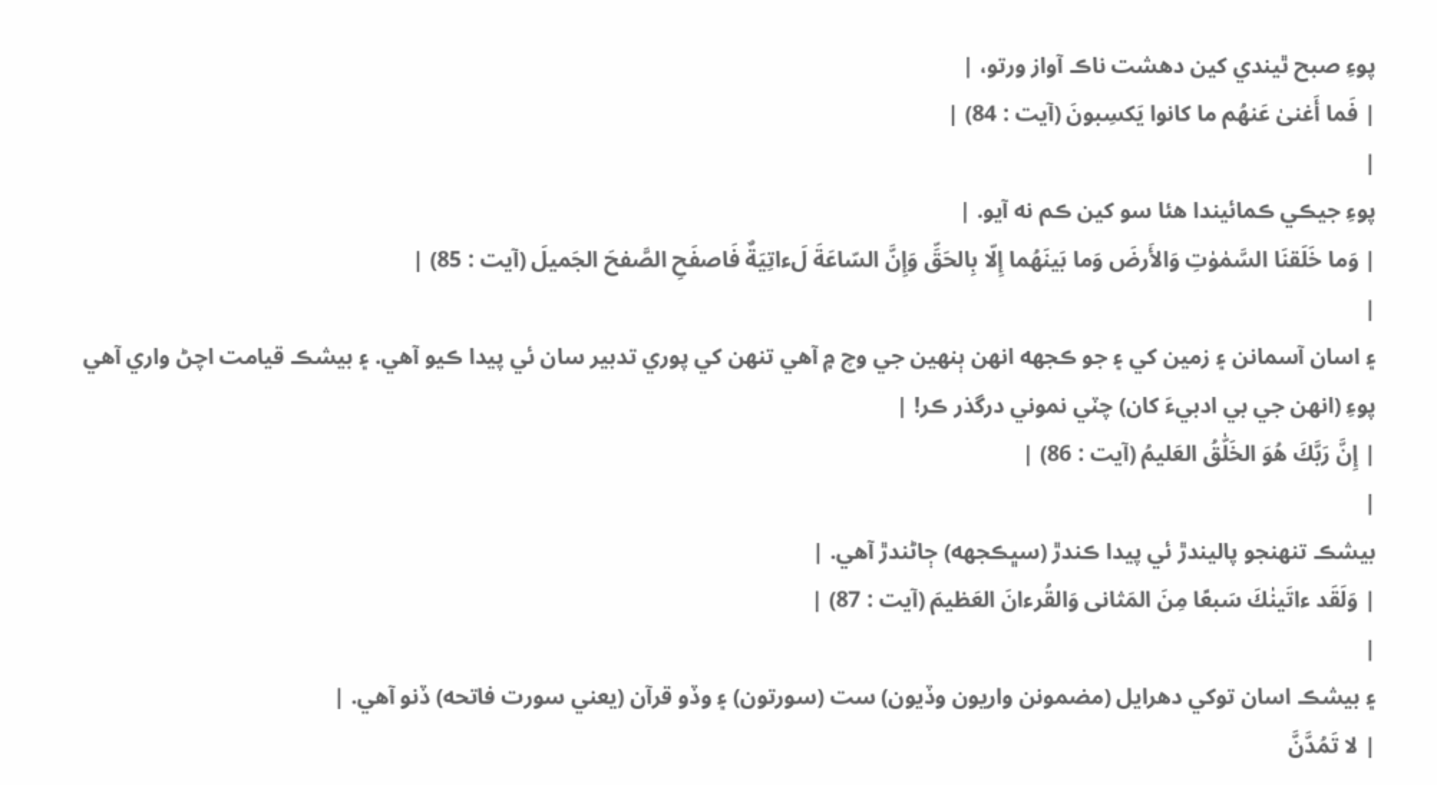پوءِ صبح ٿيندي کين دهشت ناڪ آواز ورتو، |
| فَما أَغنىٰ عَنهُم ما كانوا يَكسِبونَ (آيت : 84) |
|
پوءِ جيڪي ڪمائيندا هئا سو کين ڪم نه آيو. |
| وَما خَلَقنَا السَّمٰوٰتِ وَالأَرضَ وَما بَينَهُما إِلّا بِالحَقِّ وَإِنَّ السّاعَةَ لَءاتِيَةٌ فَاصفَحِ الصَّفحَ الجَميلَ (آيت : 85) |
|
۽ اسان آسمانن ۽ زمين کي ۽ جو ڪجهه انهن ٻنهين جي وچ ۾ آهي تنهن کي پوري تدبير سان ئي پيدا ڪيو آهي. ۽ بيشڪ قيامت اچڻ واري آهي پوءِ (انهن جي بي ادبيءَ کان) چٽي نموني درگذر ڪر! |
| إِنَّ رَبَّكَ هُوَ الخَلّٰقُ العَليمُ (آيت : 86) |
|
بيشڪ تنهنجو پاليندڙ ئي پيدا ڪندڙ (سڀڪجهه) ڄاڻندڙ آهي. |
| وَلَقَد ءاتَينٰكَ سَبعًا مِنَ المَثانى وَالقُرءانَ العَظيمَ (آيت : 87) |
|
۽ بيشڪ اسان توکي دهرايل (مضمونن واريون وڏيون) ست (سورتون) ۽ وڏو قرآن (يعني سورت فاتحه) ڏنو آهي. |
| لا تَمُدَّنَّ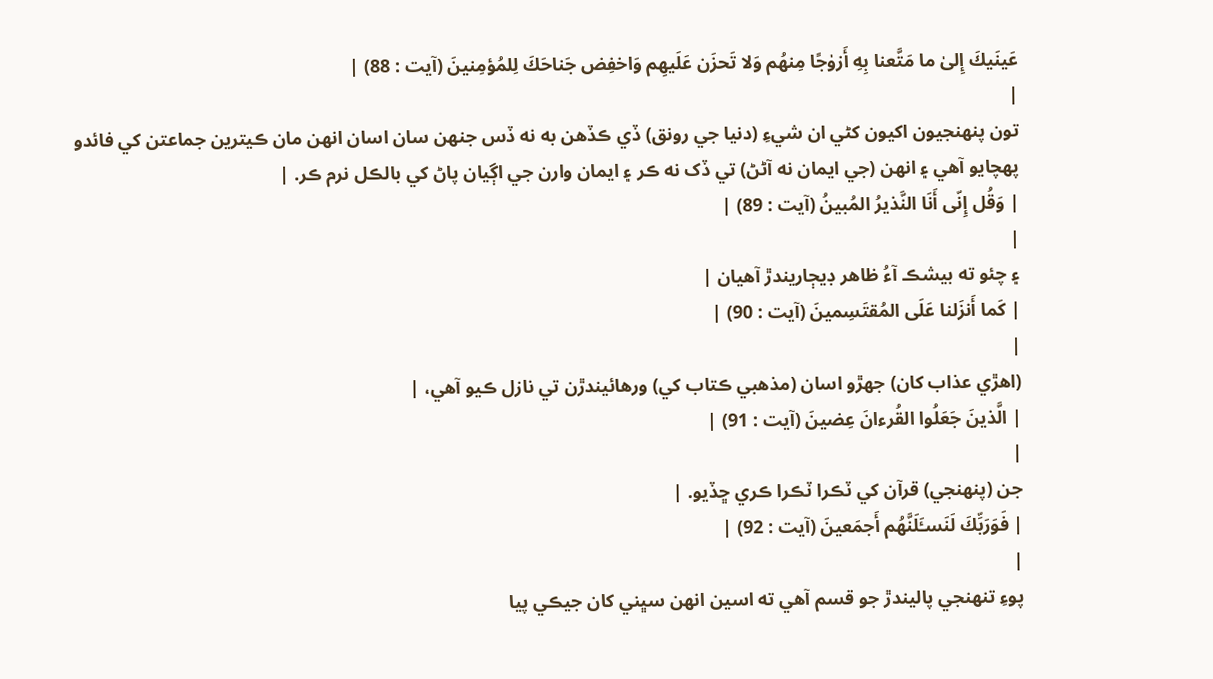عَينَيكَ إِلىٰ ما مَتَّعنا بِهِ أَزوٰجًا مِنهُم وَلا تَحزَن عَلَيهِم وَاخفِض جَناحَكَ لِلمُؤمِنينَ (آيت : 88) |
|
تون پنهنجيون اکيون کڻي ان شيءِ (دنيا جي رونق) ڏي ڪڏهن به نه ڏس جنهن سان اسان انهن مان ڪيترين جماعتن کي فائدو پهچايو آهي ۽ انهن (جي ايمان نه آڻڻ) تي ڏک نه ڪر ۽ ايمان وارن جي اڳيان پاڻ کي بالڪل نرم ڪر. |
| وَقُل إِنّى أَنَا النَّذيرُ المُبينُ (آيت : 89) |
|
۽ چئو ته بيشڪ آءُ ظاهر ڊيڄاريندڙ آهيان |
| كَما أَنزَلنا عَلَى المُقتَسِمينَ (آيت : 90) |
|
(اهڙي عذاب کان) جهڙو اسان (مذهبي ڪتاب کي) ورهائيندڙن تي نازل ڪيو آهي، |
| الَّذينَ جَعَلُوا القُرءانَ عِضينَ (آيت : 91) |
|
جن (پنهنجي) قرآن کي ٽڪرا ٽڪرا ڪري ڇڏيو. |
| فَوَرَبِّكَ لَنَسـَٔلَنَّهُم أَجمَعينَ (آيت : 92) |
|
پوءِ تنهنجي پاليندڙ جو قسم آهي ته اسين انهن سڀني کان جيڪي پيا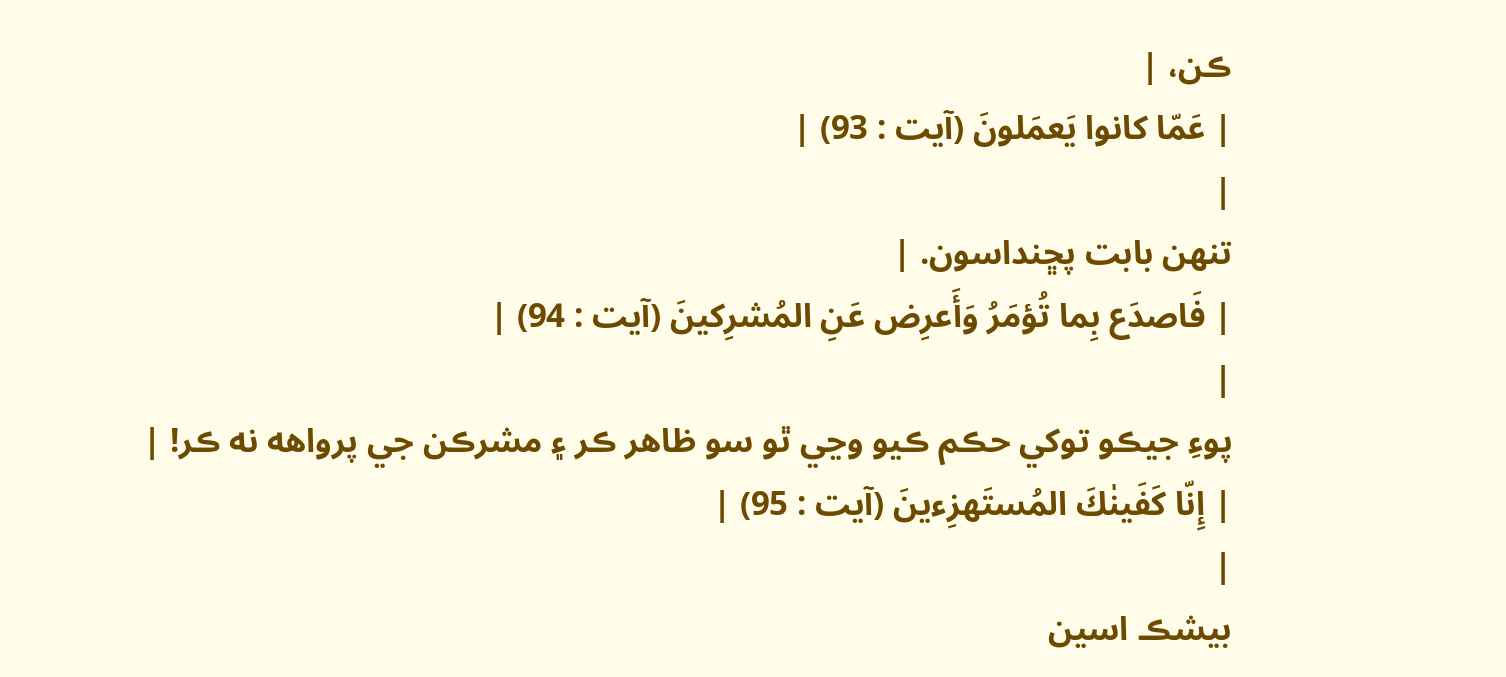ڪن، |
| عَمّا كانوا يَعمَلونَ (آيت : 93) |
|
تنهن بابت پڇنداسون. |
| فَاصدَع بِما تُؤمَرُ وَأَعرِض عَنِ المُشرِكينَ (آيت : 94) |
|
پوءِ جيڪو توکي حڪم ڪيو وڃي ٿو سو ظاهر ڪر ۽ مشرڪن جي پرواهه نه ڪر! |
| إِنّا كَفَينٰكَ المُستَهزِءينَ (آيت : 95) |
|
بيشڪ اسين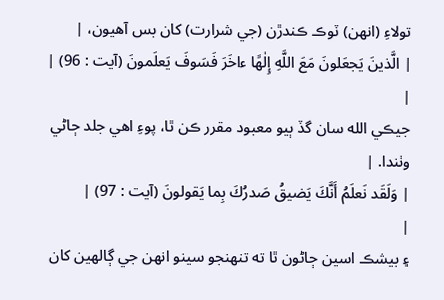تولاءِ (انهن) ٽوڪ ڪندڙن (جي شرارت) کان بس آهيون، |
| الَّذينَ يَجعَلونَ مَعَ اللَّهِ إِلٰهًا ءاخَرَ فَسَوفَ يَعلَمونَ (آيت : 96) |
|
جيڪي الله سان گڏ ٻيو معبود مقرر ڪن ٿا، پوءِ اهي جلد ڄاڻي وٺندا. |
| وَلَقَد نَعلَمُ أَنَّكَ يَضيقُ صَدرُكَ بِما يَقولونَ (آيت : 97) |
|
۽ بيشڪ اسين ڄاڻون ٿا ته تنهنجو سينو انهن جي ڳالهين کان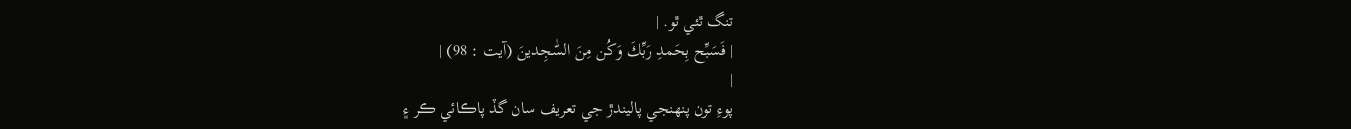تنگ ٿئي ٿو. |
| فَسَبِّح بِحَمدِ رَبِّكَ وَكُن مِنَ السّٰجِدينَ (آيت : 98) |
|
پوءِ تون پنهنجي پاليندڙ جي تعريف سان گڏ پاڪائي ڪر ۽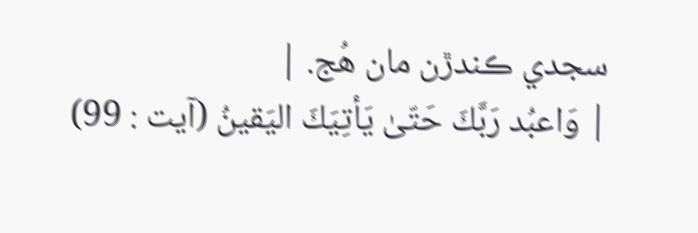سجدي ڪندڙن مان هُج. |
| وَاعبُد رَبَّكَ حَتّىٰ يَأتِيَكَ اليَقينُ (آيت : 99)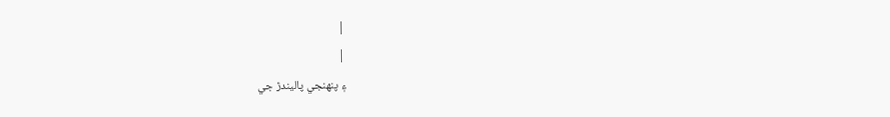|
|
۽ پنهنجي پاليندڙ جي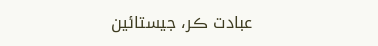عبادت ڪر، جيستائين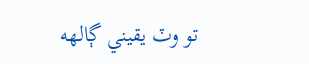تو وٽ يقيني ڳالهه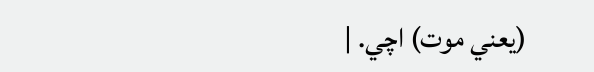(يعني موت) اچي. |